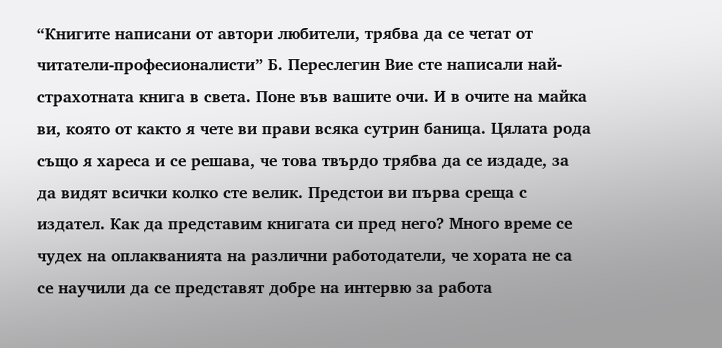“Книгите написани от автори любители, трябва да се четат от читатели-професионалисти” Б. Переслегин Вие сте написали най-страхотната книга в света. Поне във вашите очи. И в очите на майка ви, която от както я чете ви прави всяка сутрин баница. Цялата рода също я хареса и се решава, че това твърдо трябва да се издаде, за да видят всички колко сте велик. Предстои ви първа среща с издател. Как да представим книгата си пред него? Много време се чудех на оплакванията на различни работодатели, че хората не са се научили да се представят добре на интервю за работа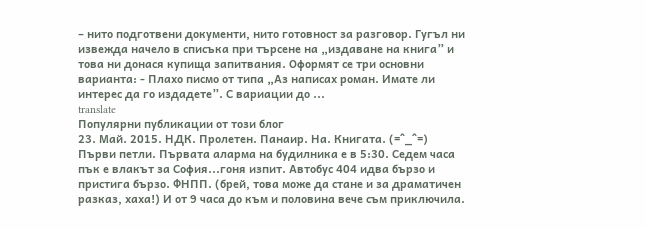– нито подготвени документи, нито готовност за разговор. Гугъл ни извежда начело в списъка при търсене на „издаване на книга” и това ни донася купища запитвания. Оформят се три основни варианта: - Плахо писмо от типа „Аз написах роман. Имате ли интерес да го издадете”. С вариации до ...
translate
Популярни публикации от този блог
23. Май. 2015. НДК. Пролетен. Панаир. На. Книгата. (=^_^=)
Първи петли. Първата аларма на будилника е в 5:30. Седем часа пък е влакът за София...гоня изпит. Автобус 404 идва бързо и пристига бързо. ФНПП. (брей, това може да стане и за драматичен разказ, хаха!) И от 9 часа до към и половина вече съм приключила.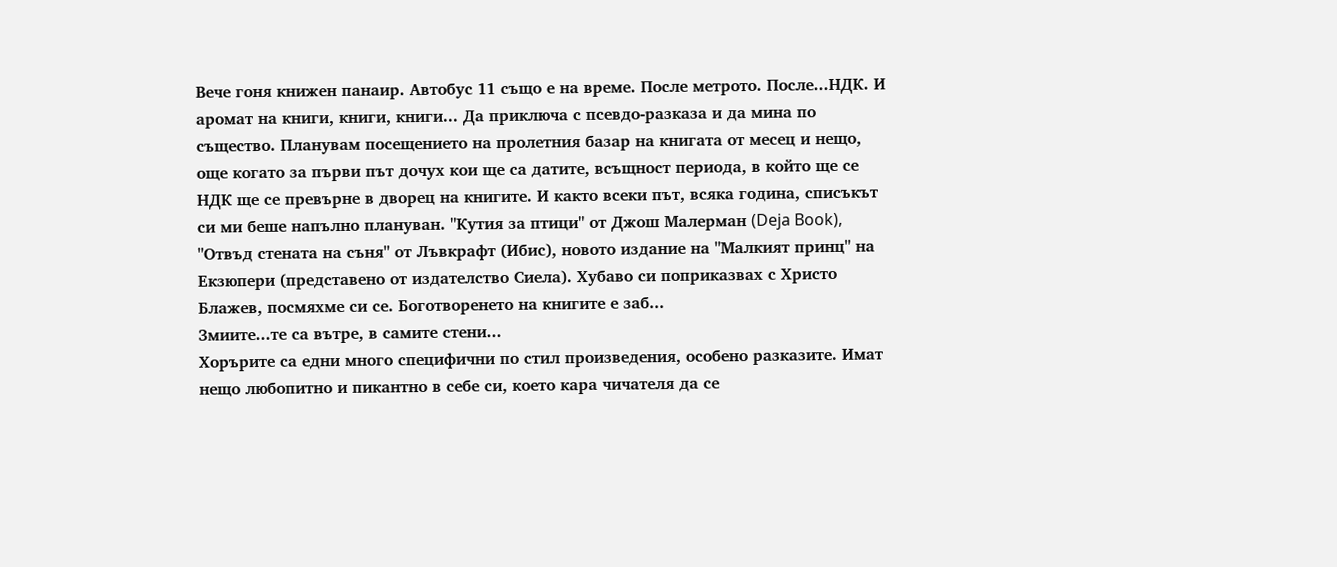Вече гоня книжен панаир. Автобус 11 също е на време. После метрото. После...НДК. И аромат на книги, книги, книги... Да приключа с псевдо-разказа и да мина по същество. Планувам посещението на пролетния базар на книгата от месец и нещо, още когато за първи път дочух кои ще са датите, всъщност периода, в който ще се НДК ще се превърне в дворец на книгите. И както всеки път, всяка година, списъкът си ми беше напълно плануван. "Кутия за птици" от Джош Малерман (Deja Book), "Отвъд стената на съня" от Лъвкрафт (Ибис), новото издание на "Малкият принц" на Екзюпери (представено от издателство Сиела). Хубаво си поприказвах с Христо Блажев, посмяхме си се. Боготворенето на книгите е заб...
Змиите...те са вътре, в самите стени...
Хорърите са едни много специфични по стил произведения, особено разказите. Имат нещо любопитно и пикантно в себе си, което кара чичателя да се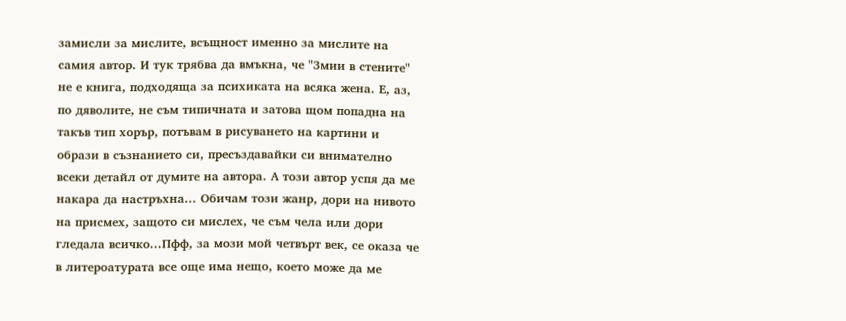замисли за мислите, всъщност именно за мислите на самия автор. И тук трябва да вмъкна, че "Змии в стените" не е книга, подходяща за психиката на всяка жена. Е, аз, по дяволите, не съм типичната и затова щом попадна на такъв тип хорър, потъвам в рисуването на картини и образи в съзнанието си, пресъздавайки си внимателно всеки детайл от думите на автора. А този автор успя да ме накара да настръхна... Обичам този жанр, дори на нивото на присмех, защото си мислех, че съм чела или дори гледала всичко...Пфф, за мози мой четвърт век, се оказа че в литероатурата все още има нещо, което може да ме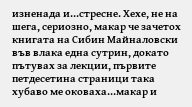изненада и...стресне. Хехе, не на шега, сериозно, макар че зачетох книгата на Сибин Майналовски във влака една сутрин, докато пътувах за лекции, първите петдесетина страници така хубаво ме оковаха...макар и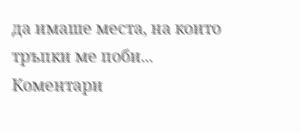да имаше места, на които тръпки ме поби...
Коментари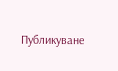Публикуване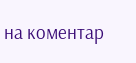на коментар